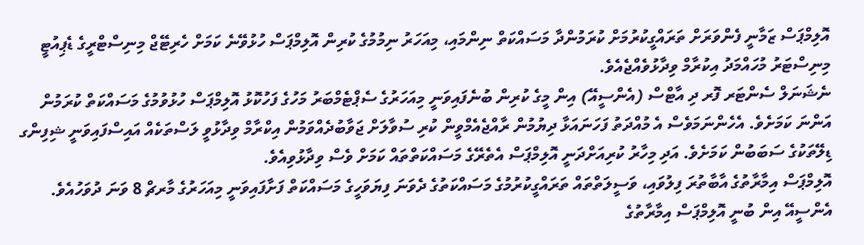އޮލިމްޕަސް ޒަމާނީ ފެންވަރަށް ތަރައްގީކުރުމަށް ކުރަމުންދާ މަސައްކަތް ނިންމައި، މިއަހަރު ނިމުމުގެ ކުރިން އޮލިމްޕަސް ހުޅުވޭނެ ކަމަށް ހެރިޓޭޖް މިނިސްޓްރީގެ ޑެޕިއުޓީ މިނިސްޓަރު މުހައްމަދު އިކުރާމް ވިދާޅުވެއްޖެއެވެ.
ނެޝަނަލް ސެންޓަރ ފޮރ ދި އާޓްސް (އެންސީއޭ) އިން މީގެ ކުރިން ބުނެފައިވަނީ މިއަހަރުގެ ސެޕްޓެމްބަރު މަހުގެ ފަހުކޮޅު އޮލިމްޕަސް ހުޅުވުމުގެ މަސައްކަތް ކުރަމުން އަންނަ ކަމަށެވެ. އެހެންނަމަވެސް އެ މުއްދަތު ފަހަނައަޅާ ދިޔުމުން ރާއްޖެއެމްވީން ކުރި ސުވާލަށް ޖަވާބުދެއްވަމުން އިކްރާމް ވިދާޅުވީ ލަސްތަކެއް އައިސްފައިވަނީ ޝިފިންގ ޑިލޭތަކުގެ ސަބަބުން ކަމަށެވެ. އަދި މިހާރު ކުރިއަށްދަނީ އޮލިމްޕަސް އެތެރޭގެ މަސައްކަތްތައް ކަމަށް ވެސް ވިދާޅުވިއެވެ.
އޮލިމްޕަސް އިމާރާތުގެ އާބާތުރަ ފިލުވައި، ވަސީލަތްތައް ތަރައްގީކުރުމުގެ މަސައްކަތުގެ ދެވަނަ ފިޔަވަހީގެ މަސައްކަތް ފަށާފައިވަނީ މިއަހަރުގެ މާރޗް 8 ވަނަ ދުވަހުއެވެ.
އެންސީއޭ އިން ބުނީ އޮލިމްޕަސް އިމާރާތުގެ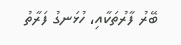ބޭރު ފާރުތަކާއި، ހުޅަނގު ފަރާތު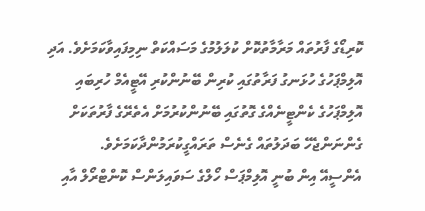ކޮރިޑޯގެ ފާރުތައް މަރާމާތުކޮށް ކުލަލުމުގެ މަސައްކަތް ނިމިފައިވާކަމަށެވެ. އަދި އޮލިމްޕަހުގެ ހުޅަނގު ފަރާތުގައި ކުރިން ބޭނުންކުރި އޭޓީއެމް ހުރިބައި އޮލިމްޕަހުގެ ކެންޓީނެއްގެ ގޮތުގައި ބޭނުންކުރުމަށް އެތެރޭގެ ފާރުތަކަށް ގެންނަންޖެހޭ ބަދަލުތައް ގެނެސް ތަރައްގީކުރަމުންދާކަމަށެވެ.
އެންސީއޭ އިން ބުނީ އޮލިމްޕަސް ހޯލްގެ ސަވައިލަންސް ކޮންޓްރޯލް އާއި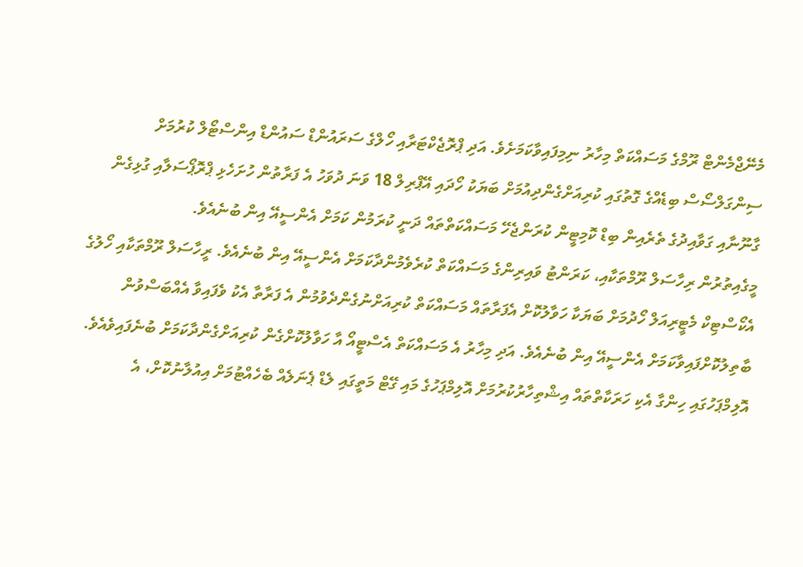މެނޭޖްމެންޓް ރޫމްގެ މަސައްކަތް މިހާރު ނިމިފައިވާކަމަށެވެ. އަދި ޕްރޮޖެކްޓަރާއި ހޯލްގެ ސަރައުންޑް ސައުންޑް އިންސްޓޯލް ކުރުމަށް ސިންގަލްސޯސް ބިޑެއްގެ ގޮތުގައި ކުރިއަށްގެންދިއުމަށް ބަޔަކު ހޯދައި އޭޕްރިލް 18 ވަނަ ދުވަހު އެ ފަރާތުން ހުށަހެޅި ޕްރޮޕޯސަލާއި ގުޅިގެން ގާނޫނާއި ގަވާއިދުގެ ތެރެއިން ބިޑް ކޮމިޓީން ކުރަންޖެހޭ މަސައްކަތްތައް ދަނީ ކުރަމުން ކަމަށް އެންސީއޭ އިން ބުނެއެވެ.
މީގެއިތުރުން ރިހާސަލް ރޫމްތަކާއި، ކަރަންޓު ވައިރިންގެ މަސައްކަތް ކުރެވެމުންދާކަމަށް އެންސީއޭ އިން ބުނެއެވެ. ރީހާސަލް ރޫމްތަކާއި ހޯލުގެ އެކޯސްޓިކް މެޓީރިއަލް ހޯދުމަށް ބަޔަކާ ހަވާލުކޮށް އެފަރާތައް މަސައްކަތް ކުރިއަށްނުގެންދެވުމުން އެ ފަރާތާ އެކު ވެފައިވާ އެއްބަސްވުން ބާތިލުކޮށްފައިވާކަމަށް އެންސީއޭ އިން ބުނެއެވެ. އަދި މިހާރު އެ މަސައްކަތް އެސްޓީއޯ އާ ހަވާލުކޮށްގެން ކުރިއަށްގެންދާކަމަށް ބުނެފައިވެއެވެ.
އޮލިމްޕަހުގައި ހިންގާ އެކި ހަރަކާތްތައް އިޝްތިހާރުކުރުމަށް އޮލިމްޕަހުގެ މައި ގޭޓް މަތީގައި ލެޑް ޕެނަލެއް ބެހެއްޓުމަށް އިއުލާނުކޮށް، އެ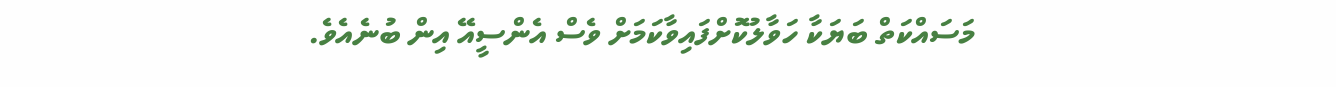މަސައްކަތް ބަޔަކާ ހަވާލުކޮށްފައިވާކަމަށް ވެސް އެންސީއޭ އިން ބުނެއެވެ.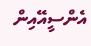އެންސީއޭއިން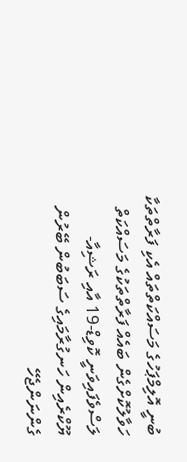ބުނީ އޮލިމްޕަހުގެ މަސައްކަތްތައް އެކި ފަރާތްތަކާ ހަވާލުކޮށްގެން ބައެއް ފަރާތްތަކުގެ މަސައްކަތް ލަސްވެފައިވަނީ ކޮވިޑް-19 އާއި ރަޝިއާ-ޔޫކްރެއިން ހަނގުރާމައިގެ ސަބަބުން ބޭރުން ގެންނަންޖެހޭ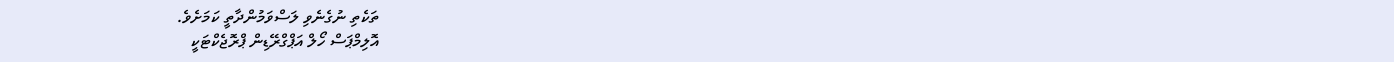ތަކެތި ނުގެނެވި ލަސްވަމުންދާތީ ކަމަށެވެ.
އޮލިމްޕަސް ހޯލް އަޕްގްރޭޑިން ޕްރޮޖެކްޓަކީ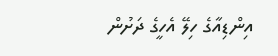އިންޑިއާގެ ހިލޭ އެހީގެ ދަށުން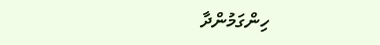ހިންގަމުންދާ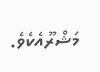މަޝްރޫއެކެވެ.